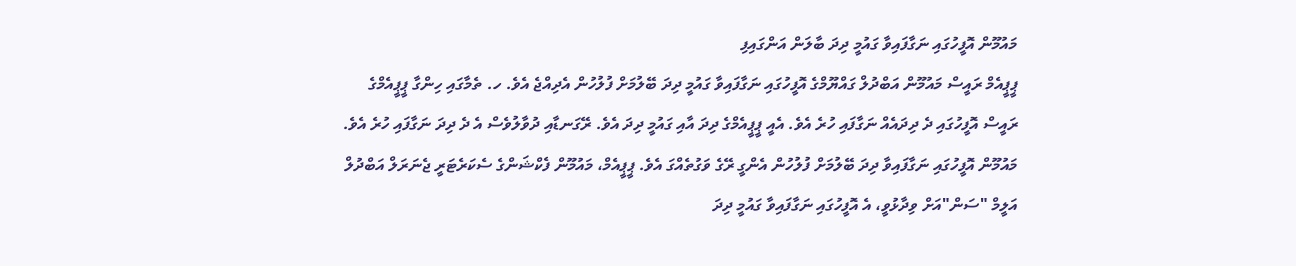މައުމޫން އޮފީހުގައި ނަގާފައިވާ ގައުމީ ދިދަ ބާލަން އަންގައިފި
ޕީޕީއެމް ރައީސް މައުމޫން އަބްދުލް ގައްޔޫމްގެ އޮފީހުގައި ނަގާފައިވާ ގައުމީ ދިދަ ބޭލުމަށް ފުލުހުން އެދިއްޖެ އެވެ. ހ. ތެމާގައި ހިންގާ ޕީޕީއެމްގެ ރައީސް އޮފީހުގައި ދެ ދިދައެއް ނަގާފައި ހުރެ އެވެ. އެއީ ޕީޕީއެމްގެ ދިދަ އާއި ގައުމީ ދިދަ އެވެ. ރޭގަނޑާއި ދުވާލުވެސް އެ ދެ ދިދަ ނަގާފައި ހުރެ އެވެ. މައުމޫން އޮފީހުގައި ނަގާފައިވާ ދިދަ ބޭލުމަށް ފުލުހުން އެންގީ ރޭގެ ވަގުތެއްގަ އެވެ. ޕީޕީއެމް، މައުމޫން ފެކްޝަންގެ ސެކަރެޓަރީ ޖެނަރަލް އަބްދުލް އަލީމް "ސަން"އަށް ވިދާޅުވީ، އެ އޮފީހުގައި ނަގާފައިވާ ގައުމީ ދިދަ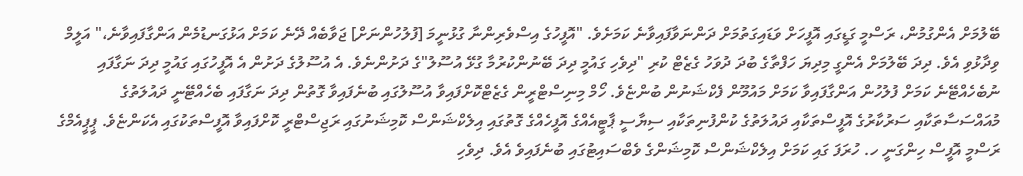ބޭލުމަށް އެންގުމުން، ރަސްމީ ގަޑީގައި އޮފީހަށް ވަޑައިގަތުމަށް ދަންނަވާފައިވާނެ ކަމަށެވެ. "އޮފީހުގެ އިސްވެރިންނާ ގުޅުނީމަ [ފުލުހުންނަށް] ޖަވާބެއް ދޭނެ ކަމަށް އަޅުގަނޑުމެން އަންގާފައިވާނެ،" އަލީމް ވިދާޅުވި އެވެ. ދިދަ ބޭލުމަށް އެންގީ މިދިޔަ ހަފްތާގެ ބުދަ ދުވަހު ގެޒެޓް ކުރި "ދިވެހި ގައުމީ ދިދަ ބޭނުންކުރުމާ ގުޅޭ އުސޫލު"ގެ ދަށުންނެވެ. އެ އުސޫލުގެ ދަށުން އެ އޮފީހުގައި ގައުމީ ދިދަ ނަގާފައި ނުބެހެއްޓޭނެ ކަމަށް ފުލުހުން އަންގާފައިވާ ކަމަށް މައުމޫން ފެކްޝަނުން ބުންޏެވެ. ހޯމް މިނިސްޓްރީން ގެޒެޓްކޮށްފައިވާ އުސޫލުގައި ބުނެފައިވާ ގޮތުން ދިދަ ނަގާފައި ބެހެއްޓޭނީ ދައުލަތުގެ މުއައްސަސާތަކާއި ސަރުކާރުގެ އޮފީސްތަކާއި ދައުލަތުގެ ކުންފުނިތަކާއި ސިޔާސީ ޕާޓީއެއްގެ އޮފީހެއްގެ ގޮތުގައި އިލެކްޝަންސް ކޮމިޝަނުގައި ރަޖިސްޓްރީ ކޮށްފައިވާ އޮފީސްތަކުގައި އެކަންޏެވެ. ޕީޕީއެމްގެ ރަސްމީ އޮފީސް ހިންގަނީ ހ. ހުރަފަ ގައި ކަމަށް އިލެކްޝަންސް ކޮމިޝަންގެ ވެބްސައިޓުގައި ބުނެފައިވެ އެވެ. ދިވެހި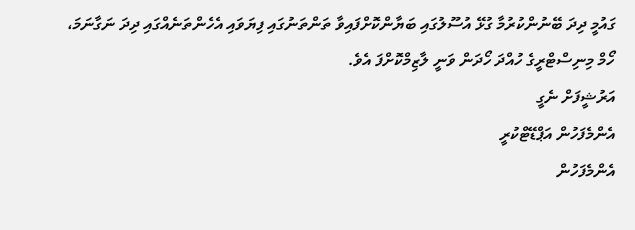ގައުމީ ދިދަ ބޭނުންކުރުމާ ގުޅޭ އުސޫލުގައި ބަޔާންކޮށްފައިވާ ތަންތަނުގައި ފިޔަވައި އެހެންތަނެއްގައި ދިދަ ނަގާނަމަ، ހޯމް މިނިސްޓްރީގެ ހުއްދަ ހޯދަން ވަނީ ލާޒިމްކޮށްފަ އެވެ.
އަރުޝީފަށް ނެގީ
އެންމެފަހުން އަޕްޑޭޓްކުރީ
އެންމެފަހުން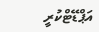އަޕްޑޭޓްކުރީ